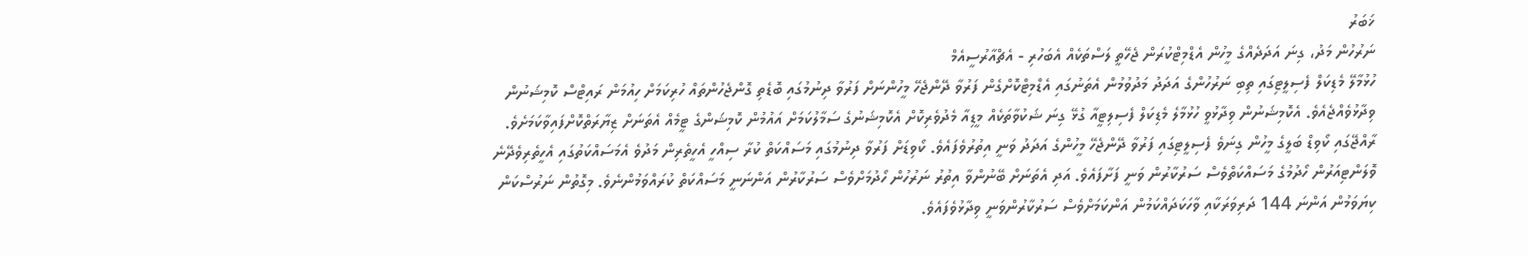ޚަބަރު
ނަރުހުން މަދު، ގިނަ އަދަދެއްގެ މީހުން އެޑްމިޓްކުރަން ޖެހޭތީ ލަސްތަކެއް އެބަހުރި - އެޗްއާރުސީއެމް
ހުޅުމާލޭ މެޑިކަލް ފެސިލީޓިގައި ތިބި ނަރުހުންގެ އަދަދު މަދުވުމުން އެތަނުގައި އެޑްމިޓްކޮށްގެން ފަރުވާ ދޭންޖެހޭ މީހުންނަށް ފަރުވާ ދިނުމުގައި ބޮޑެތި ގޮންޖެހުންތައް ހުރިކަމަށް ހިއުމަން ރައިޓްސް ކޮމިޝަނުން ވިދާޅުވެއްޖެއެވެ. އެކޮމިޝަނުން ވިދާޅުވީ ހުޅުމާލެ މެޑިކަލް ފެސިލިޓީއާ ގުޅޭ ގިނަ ޝަކުވާތަކެއް މީޑިއާ މެދުވެރިކޮށް އެކޮމިޝަނުގެ ސަމާލުކަމަށް އައުމުން ކޮމިޝަންގެ ޓީމެއް އެތަނަށް ޒިޔާރަތްކޮށްފައިވާކަމަށެވެ.
ރާއްޖޭގައި ކޯވިޑް ބަލީގެ މީހުން ގިނަވެ ފެސިލީޓިގައި ފަރުވާ ދޭންޖެހޭ މީހުންގެ އަދަދު ވަނީ އިތުރުވެފައެވެ. ކޯވިޑަށް ފަރުވާ ދިނުމުގައި މަސައްކަތް ކުރާ ސިއްހީ އެހީތެރިން މަދުވެ އެމަސައްކަތުގައި އެހީތެރިވެދޭނެ ވޮލަންޓިއަރުން ހޯދުމުގެ މަސައްކަތްވެސް ސަރުކާރުން ވަނީ ފަށާފައެވެ. އަދި އެތަނަށް ބޭނުންވާ އިތުރު ނަރުހުން ހޯދުމަށްވެސް ސަރުކާރުން އަންނަނީ މަސައްކަތް ކުރައްވަމުންނެވެ. މިގޮތުން ނަރުސްކަން ކިޔަވަމުން އަންނަ 144 ދަރިވަރަކާއި ވާހަކަދައްކަމުން އަންކަމަށްވެސް ސަރުކާރުންވަނީ ވިދާޅުވެފައެވެ.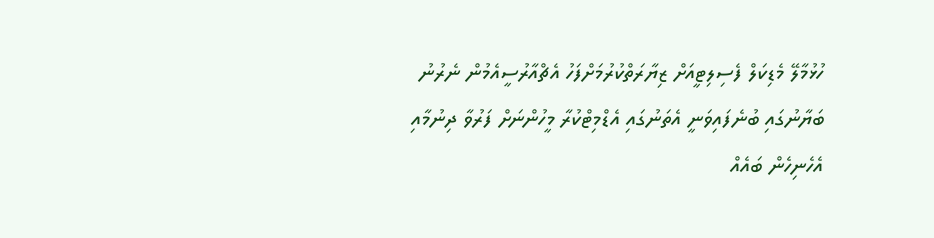ހުޅުމާލޭ މެޑިކަލް ފެސިލިޓީއަށް ޒިޔާރަތްކުރުމަށްފަހު އެޗްއާރުސީއެމުން ނެރުނު ބަޔާނުގައި ބުނެފައިވަނީ އެތަނުގައި އެޑްމިޓްކުރާ މީހުންނަށް ފަރުވާ ދިނުމާއި އެހެނިހެން ބައެއް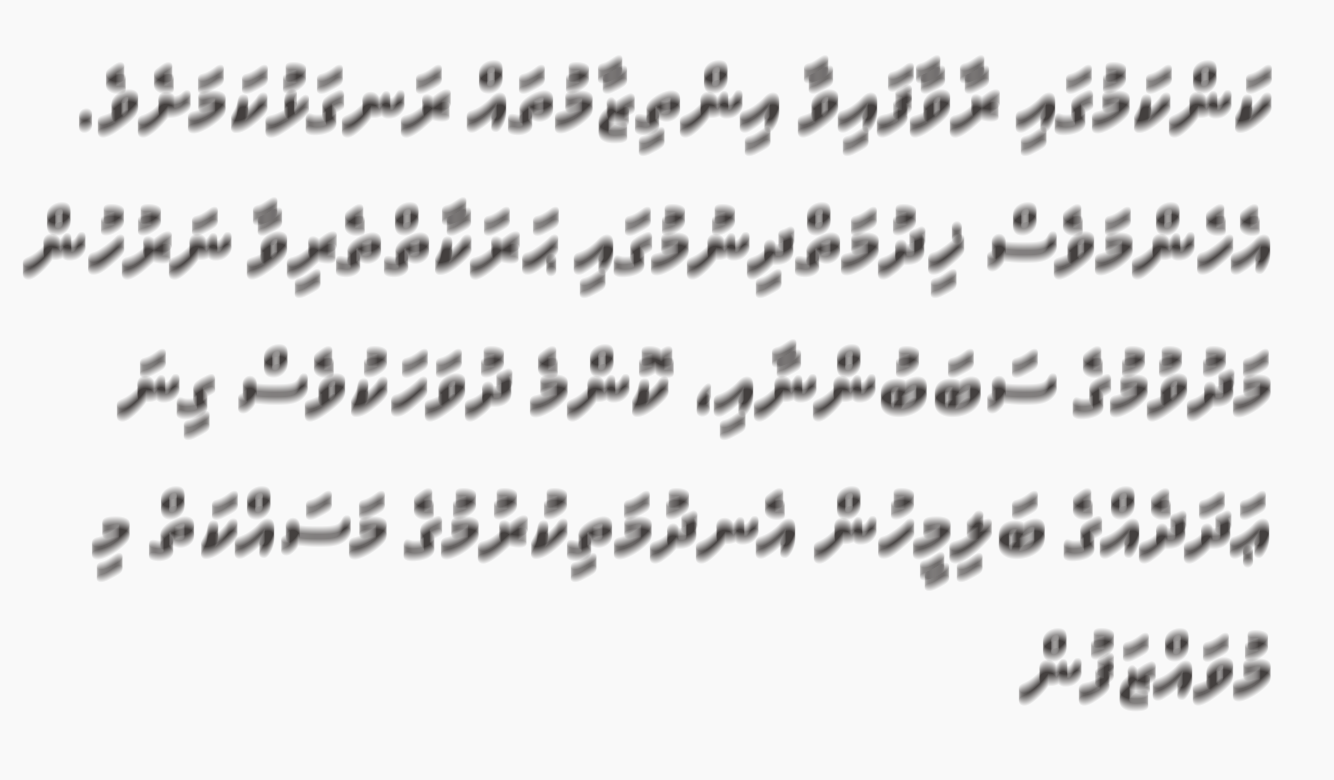ކަންކަމުގައި ރާވާފައިވާ އިންތިޒާމުތައް ރަނގަޅުކަމަށެވެ. އެހެންމަވެސް ޚިދުމަތްދިނުމުގައި ޙަރަކާތްތެރިވާ ނަރުހުން މަދުވުމުގެ ސަބަބުންނާއި، ކޮންމެ ދުވަހަކުވެސް ގިނަ ޢަދަދެއްގެ ބަލިމީހުން އެނދުމަތިކުރުމުގެ މަސައްކަތް މި މުވައްޒަފުން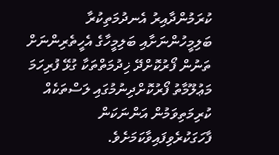ކުރަމުންދާއިރު އެނދުމަތިކުރާ ބަލިމީހުންނަށާއި ބަލިމީހާގެ އެހީތެރިންނަށް ތަނުން ފޯރުކޮށްދޭ ޚިދުމަތްތަކާ ގުޅޭ ފުރިހަމަ މަޢުލޫމާތު ފޯރުކޮށްދިނުމުގައި ލަސްތަކެއް ކުރިމަތިވަމުން އަންނަކަން ފާހަގަކުރެވިފައިވާކަމަށެވެ.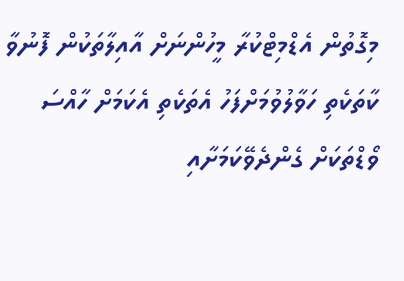މިގޮތުން އެޑްމިޓްކުރާ މީހުންނަށް އާއިލާތަކުން ފޮނުވާ ކާތަކެތި ހަވާލުވުމަށްފަހު އެތަކެތި އެކަމަށް ހާއްސަ ވޯޑްތަކަށް ގެންދެވޭކަމަށާއި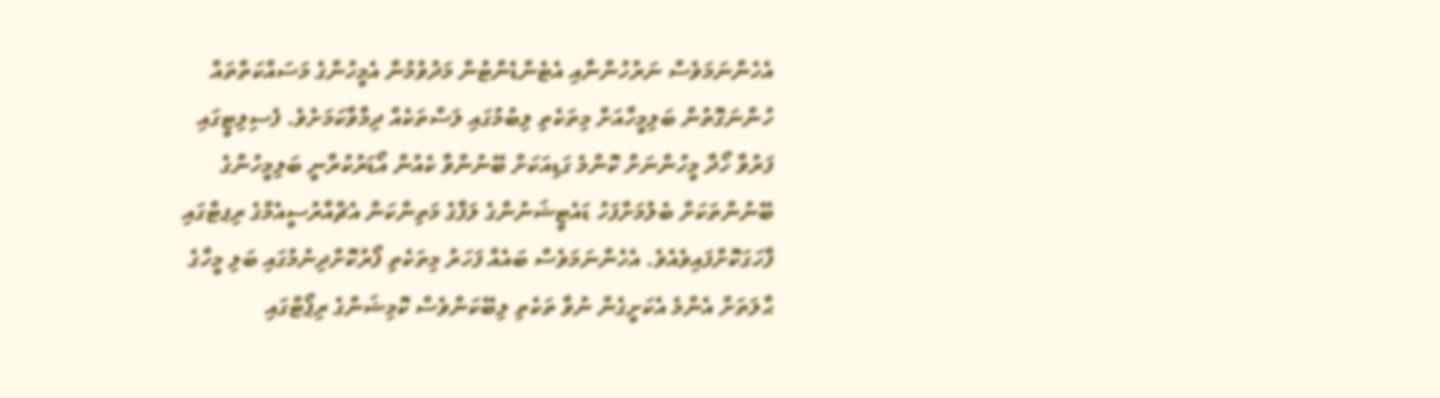އެހެންނަމަވެސް ނަރުހުންނާއި އެޓެންޑެންޓުން މަދުވުމުން އެމީހުންގެ މަސައްކަތްތައް ހުންނަގޮތުން ބަލިމީހާއަށް މިތަކެތި ލިބުމުގައި ލަސްތަކެއް ދިމާވާކަމަށެވެ. ފެސިލިޓީގައި ފަރުވާ ހޯދާ މީހުންނަށް ކޮންމެ ގަޑިއަކަށް ބޭނުންވާ ކެއުން އޯޑަރުކުރާނީ ބަލިމީހުންގެ ބޭނުންތަކަށް ބެލުމަށްފަހު ޑައެޓީޝަނުންގެ ލަފާގެ މަތިންކަން އެޗްއާރުސީއެމްގެ ރިޕޓްގައި ފާހަގަކޮށްފައިވެއެވެ. އެހެންނަމަވެސް ބައެއް ފަހަރު މިތަކެތި ފޯރުކޮށްދިނުމުގައި ބަލި މީހާގެ ޙާލަތަށް އެންމެ އެކަށީގެން ނުވާ ތަކެތި ލިބޭކަންވެސް ކޮމިޝަންގެ ރިޕޯޓްގައި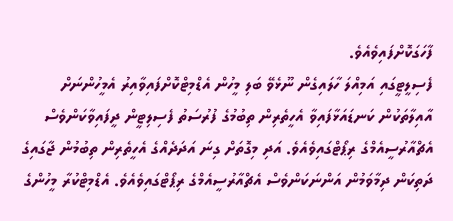ފާހަގަކޮށްފައިވެއެވެ.
ފެސިލީޓީގައި އަމިއްލަ ހާލައިގެން ނޫޅެވޭ ބަލި މީހުން އެޑްމިޓްކޮށްފައިވާއިރު އެމީހުންނަށް އާއިލާތަކުން ކަނޑައަޅާފައިވާ އެހީތެރިން ތިބުމުގެ ފުރުސަތު ފެސިލިޓީން ދީފައިވާކަންވެސް އެޗްއާރުސީއެމްގެ ރިޕޯޓްގައިވެއެވެ. އަދި މިގޮތަށް ގިނަ އަދަދެއްގެ އެހީތެރިން ތިބުމުން ޖާގައިގެ ދަތިކަން ދިމާވަމުން އަންނަކަންވެސް އެޗްއާރުސީއެމްގެ ރިޕޯޓްގައިވެއެވެ. އެޑްމިޓްކުރާ މީހުންގެ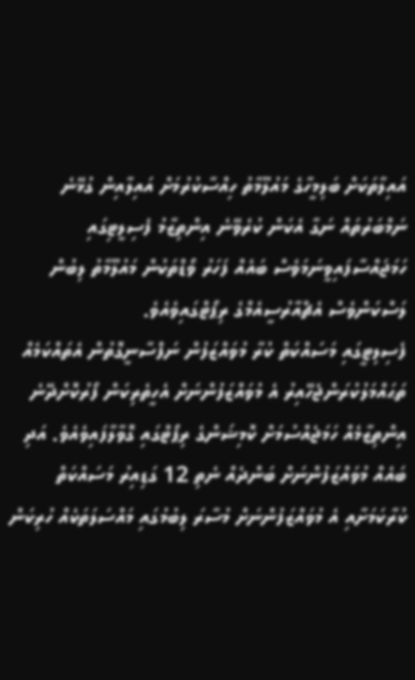އައިލާތަކަށް ބަލިމީހާގެ މައުލޫމާތު ހިއްސާކުރުމަށް އައިލާއިން ގުޅޭނެ ނަމްބަރުތައް ނަގާ އެކަން ކުރެވޭނެ އިންތިޒާމު ފެސިލީޓިގައި ހަމަޖައްސާފައިވީނަމަވެސް ބައެއް ފަހަރު ވޯޑްތަކުން މައުލޫމާތު ލިބުން ލަސްކަންވެސް އެޗްއާރުސީއެމްގެ ރިޕޯޓްގައިވެއެވެ.
ފެސިލިޓީގައި މަސައްކަތް ކުރާ މުވައްޒަފުން ނަފްސާނީގޮތުން އެތައްކަމެއް ތަޙައްމަލުކުރަންޖެހޭއިރު އެ މުވައްޒަފުންނަށް އެހީތެރިކަން ފޯރުކޮށްދޭނެ އިންތިޒާމެއް ހަމަޖެއްސުމަށް ކޮމިޝަންގެ ރިޕޯޓްގައި ގޮވާލާފައިވެއެވެ. އަދި ބައެއް މުވައްޒަފުންނަށް ބަންދެއް ނެތި 12 ގަޑިއިރު މަސައްކަތް ކުރާކަމަށާއި އެ މުވައްޒަފުންނަށް މުސާރަ ލިބުމުގައި މައްސަލަތަކެއް ހުރިކަން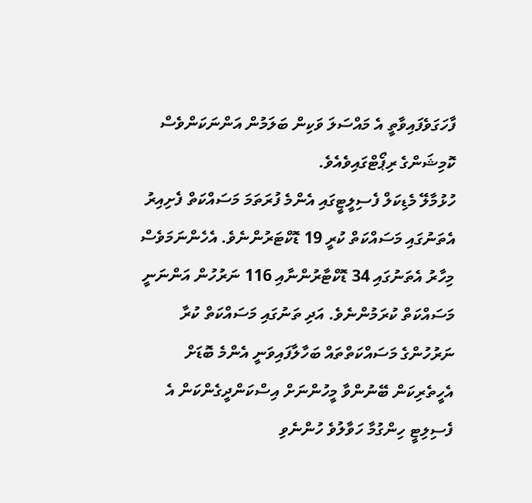ފާހަގަވެފައިވާތީ އެ މައްސަލަ ވަކިން ބަލަމުން އަންނަކަންވެސް ކޮމިޝަންގެ ރިޕޯޓްގައިވެއެވެ.
ހުޅުމާލޭ މެޑިކަލް ފެސިލީޓީގައި އެންމެ ފުރަތަމަ މަސައްކަތް ފެށިއިރު އެތަނުގައި މަސައްކަތް ކުރީ 19 ޑޮކްޓަރުންނެވެ. އެހެންނަމަވެސް މިހާރު އެތަނުގައި 34 ޑޮކްޓާރުންނާއި 116 ނަރުހުން އަންނަނީ މަސައްކަތް ކުރަމުންނެވެ. އަދި ތަނުގައި މަސައްކަތް ކުރާ ނަރުހުންގެ މަސައްކަތްތައް ބަހާލާފައިވަނީ އެންމެ ބޮޑަށް އެހީތެރިކަން ބޭނުންވާ މީހުންނަށް އިސްކަންދީގެންކަން އެ ފެސިލިޓީ ހިންގުމާ ހަވާލުވެ ހުންނެވި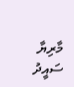މާރިޔާ ސައީދު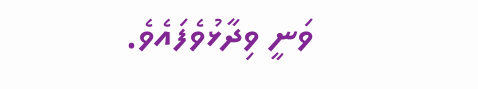ވަނީ ވިދާޅުވެފައެވެ.